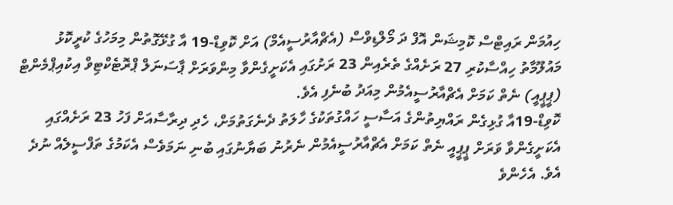ހިއުމަން ރައިޓްސް ކޮމިޝަން އޮފް ދަ މޯލްޑިވްސް (އެޗްއާރުސީއެމް) އަށް ކޮވިޑް-19 އާ ގުޅޭގޮތުން މިމަހުގެ ކުރީކޮޅު މައުލޫމާތު ހިއްސާކުރި 27 ރަށެއްގެ ތެރެއިން 23 ރަށުގައި އެކަށީގެންވާ މިންވަރަށް ޕާސަނަލް ޕްރޮޓެކްޓިވް އިކުއިޕްމެންޓް (ޕީޕީއީ) ނެތް ކަމަށް އެޗްއާރުސީއެމުން މިއަދު ބުނެފި އެވެ.
ކޮވިޑް-19އާ ގުޅިގެން ރައްޔިތުންގެ އަސާސީ ހައްގުތަކުގެ ހާލަތު ދެނެގަތުމަށް، ހެދި ދިރާސާއަށް ފަހު 23 ރަށެއްގައި އެކަށީގެންވާ ވަރަށް ޕީޕީއީ ނެތް ކަމަށް އެޗްއާރުސީއެމުން ނެރުނު ބަޔާނުގައި ބުނި ނަމަވެސް އެކަމުގެ ތަފްސީލެއް ނުދެ އެވެ. އެހެންވެ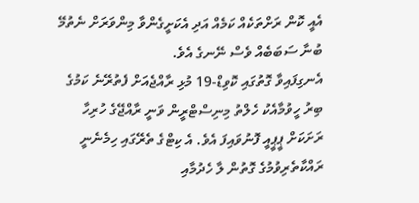އެއީ ކޮން ރަށްތަކެއް ކަމެއް އަދި އެކަށީގެންވާ މިންވަރަށް ނެތުމޭ ބުނާ ސަބަބެއް ވެސް ނޭނގެ އެވެ.
އެނގިފައިވާ ގޮތުގައި ކޮވިޑް-19 މުޅި ރާއްޖެއަށް ފެތުރޭނެ ކަމުގެ ބިރު ހީވުމާއެކު ހެލްތު މިނިސްޓްރީން ވަނީ ރާއްޖޭގެ ހުރިހާ ރަށަކަށް ޕީޕީއީ ފޮނުވައިފަ އެވެ. އެ ކިޓްގެ ތެރޭގައި ހިމެނެނީ ރައްކާތެރިވުމުގެ ގޮތުން ލާ ހެދުމާއި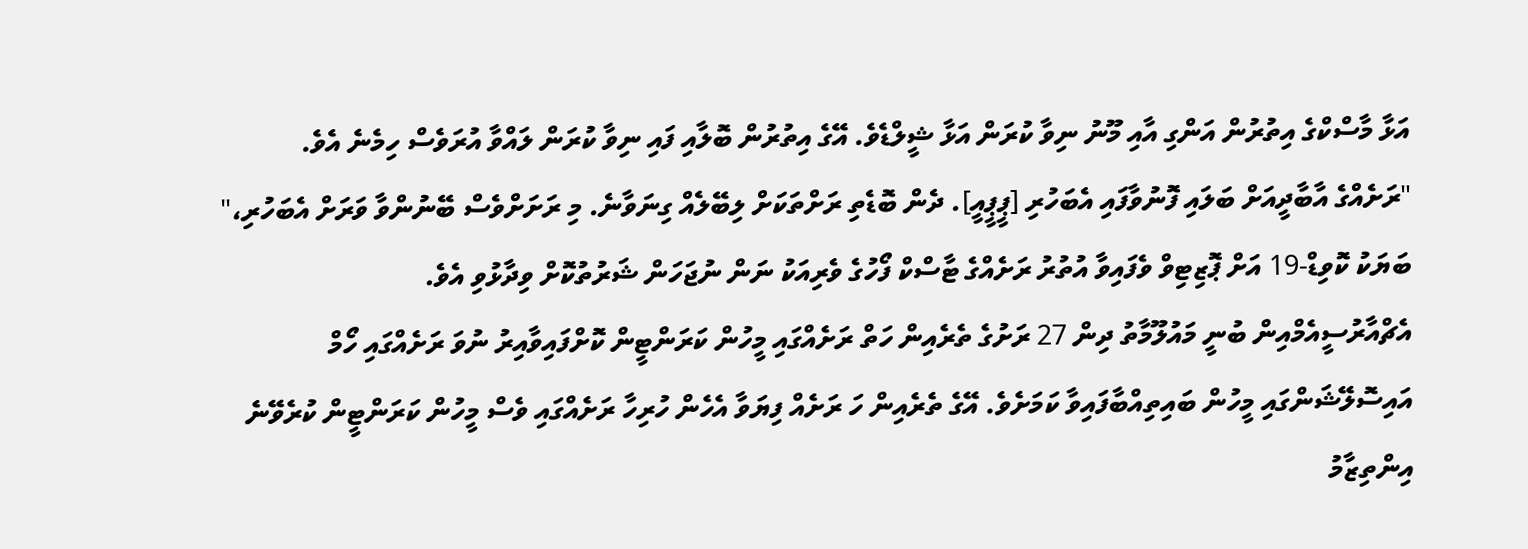އަޅާ މާސްކްގެ އިތުރުން އަންގި އާއި މޫނު ނިވާ ކުރަން އަޅާ ޝީލްޑެވެ. އޭގެ އިތުރުން ބޮލާއި ފައި ނިވާ ކުރަން ލައްވާ އުރަވެސް ހިމެނެ އެވެ.
"ރަށެއްގެ އާބާދީއަށް ބަލައި ފޮނުވާފައި އެބަހުރި [ޕީޕީއީ]. ދެން ބޮޑެތި ރަށްތަކަށް ލިބޭލެއް ގިނަވާނެ. މި ރަށަށްވެސް ބޭނުންވާ ވަރަށް އެބަހުރި،" ބަޔަކު ކޮވިޑް-19 އަށް ޕޮޒިޓިވް ވެފައިވާ އުތުރު ރަށެއްގެ ޓާސްކް ފޯހުގެ ވެރިއަކު ނަން ނުޖަހަން ޝަރުތުކޮށް ވިދާޅުވި އެވެ.
އެޗްއާރުސީއެމްއިން ބުނީ މައުލޫމާތު ދިން 27 ރަށުގެ ތެރެއިން ހަތް ރަށެއްގައި މީހުން ކަރަންޓީން ކޮށްފައިވާއިރު ނުވަ ރަށެއްގައި ހޯމް އައިސޮލޭޝަންގައި މީހުން ބައިތިއްބާފައިވާ ކަމަށެވެ. އޭގެ ތެރެއިން ހަ ރަށެއް ފިޔަވާ އެހެން ހުރިހާ ރަށެއްގައި ވެސް މީހުން ކަރަންޓީން ކުރެވޭނެ އިންތިޒާމު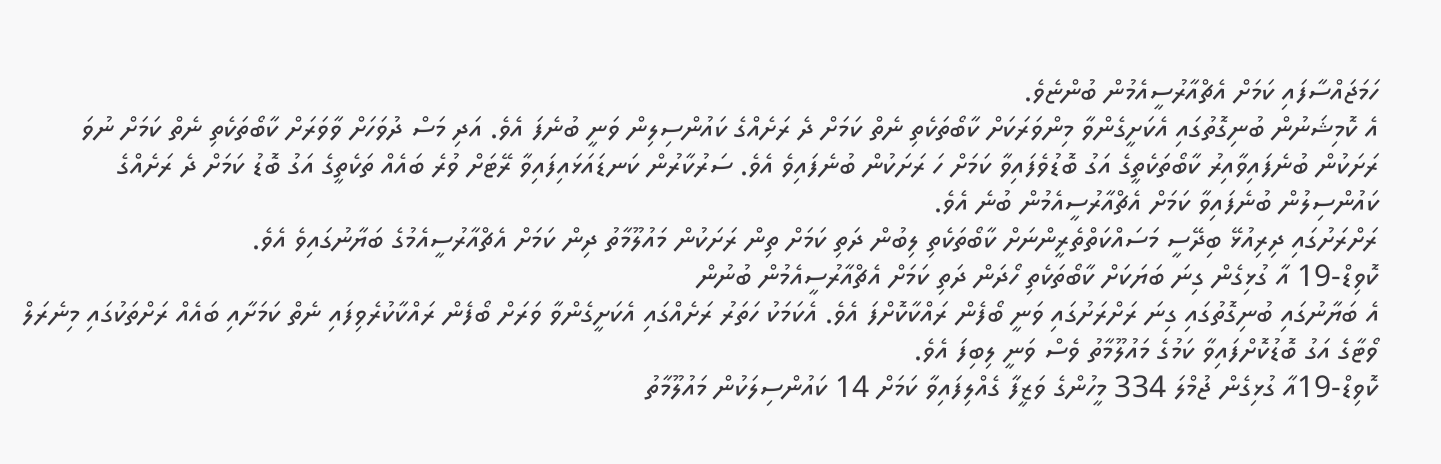ހަމަޖައްސާފައި ކަމަށް އެޗްއާރުސީއެމުން ބުންޏެވެ.
އެ ކޮމިޝަނުން ބުނިގޮތުގައި އެކަށީގެންވާ މިންވަރަކަށް ކާބޯތަކެތި ނެތް ކަމަށް ދެ ރަށެއްގެ ކައުންސިލިން ވަނީ ބުނެފަ އެވެ. އަދި މަސް ދުވަހަށް ވާވަރަށް ކާބޯތަކެތި ނެތް ކަމަށް ނުވަ ރަށަކުން ބުނެފައިވާއިރު ކާބޯތަކެތީގެ އަގު ބޮޑުވެފައިވާ ކަމަށް ހަ ރަށަކުން ބުނެފައިވެ އެވެ. ސަރުކާރުން ކަނޑައަޅައިފައިވާ ރޭޓަށް ވުރެ ބައެއް ތަކެތީގެ އަގު ބޮޑު ކަމަށް ދެ ރަށެއްގެ ކައުންސިލުން ބުނެފައިވާ ކަމަށް އެޗްއާރުސީއެމުން ބުނެ އެވެ.
ރަށްރަށުގައި ދިރިއުޅޭ ބިދޭސީ މަސައްކަތްތެރީންނަށް ކާބޯތަކެތި ލިބުން ދަތި ކަމަށް ތިން ރަށަކުން މައުލޫމާތު ދިން ކަމަށް އެޗްއާރުސީއެމުގެ ބަޔާނުގައިވެ އެވެ.
ކޮވިޑް-19 އާ ގުޅިގެން ގިނަ ބަޔަކަށް ކާބޯތަކެތި ހޯދަން ދަތި ކަމަށް އެޗްއާރުސީއެމުން ބުނުން
އެ ބަޔާނުގައި ބުނިގޮތުގައި ގިނަ ރަށްރަށުގައި ވަނީ ބޯފެން ރައްކާކޮށްފަ އެވެ. އެކަމަކު ހަތަރު ރަށެއްގައި އެކަށީގެންވާ ވަރަށް ބޯފެން ރައްކާކުރެވިފައި ނެތް ކަމަށާއި ބައެއް ރަށްތަކުގައި މިނެރަލް ވޯޓާގެ އަގު ބޮޑުކޮށްފައިވާ ކަމުގެ މައުލޫމާތު ވެސް ވަނީ ލިބިފަ އެވެ.
ކޮވިޑް-19އާ ގުޅިގެން ޖުމްލަ 334 މީހުންގެ ވަޒީފާ ގެއްލިފައިވާ ކަމަށް 14 ކައުންސިލަކުން މައުލޫމާތު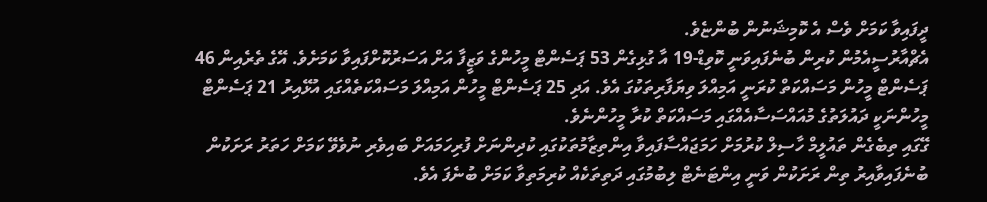ދީފައިވާ ކަމަށް ވެސް އެ ކޮމިޝަނުން ބުންޏެވެ.
އެޗްއާރުސީއެމުން ކުރިން ބުނެފައިވަނީ ކޮވިޑް-19 އާ ގުޅިގެން 53 ޕަސެންޓް މީހުންގެ ވަޒީފާ އަށް އަސަރުކޮށްފައިވާ ކަމަށެވެ. އޭގެ ތެރެއިން 46 ޕަސެންޓް މީހުން މަސައްކަތް ކުރަނީ އަމިއްލަ ވިޔަފާރިތަކުގަ އެވެ. އަދި 25 ޕަސެންޓް މީހުން އަމިއްލަ މަސައްކަތެއްގައި އުޅޭއިރު 21 ޕަސެންޓް މީހުންނަކީ ދައުލަތުގެ މުއައްސަސާއެއްގައި މަސައްކަތް ކުރާ މީހުންނެވެ.
ގޭގައި ތިބެގެން ތައުލީމް ހާސިލް ކުރުމަށް ހަމަޖައްސާފައިވާ އިންތިޒާމުތަކުގައި ކުދިންނަށް ފުރިހަމައަށް ބައިވެރި ނުވެވޭ ކަމަށް ހަތަރު ރަށަކުން ބުނެފައިވާއިރު ތިން ރަށަކުން ވަނީ އިންޓަނެޓް ލިބުމުގައި ދަތިތަކެއް ކުރިމަތިވާ ކަމަށް ބުނެފަ އެވެ.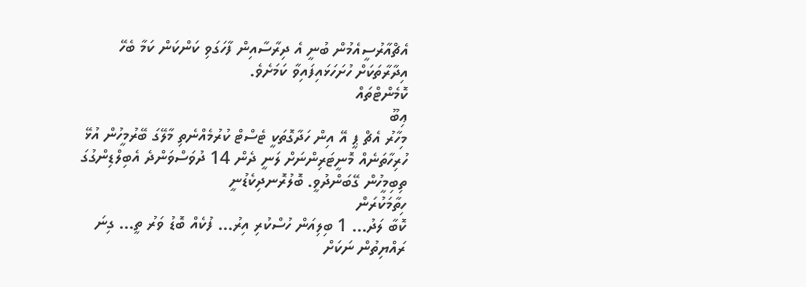އެޗްއާރުސީއެމުން ބުނީ އެ ދިރާސާއިން ފާހަގަވި ކަންކަން ކަމާ ބެހޭ އިދާރާތަކަށް ހުށަހަޅައިފައިވާ ކަމަށެވެ.
ކޮމެންޓްތައް
ޢިބޫ
މިހާރު އެޗް ޕީ އޭ އިން ހަދާގޮތަކީ ޓެސްޓް ކުރުމެއްނެތި މާލޭގަ ބޭރުމީހުން އުޅޭ ހުރިހާތަނެއް މޮނީޓަރިންނަށް ލަނީ ދެން 14 ދުވަސްވަންދެ އެބިލްޑިންގުގަ ތިބިމީހުން ގޭބަންދުވީ. ބޮލުރޮނދިކެޑުނީ
ހިތާމަކުރަން
ކޮބާ ލަދު... 1 ބިލިއަން ހުސްކުރި އިރު... ފުކެއް ބޮޑު ވަރު ތީ... ގިނަ ރައްޔިތުން ނަކަށް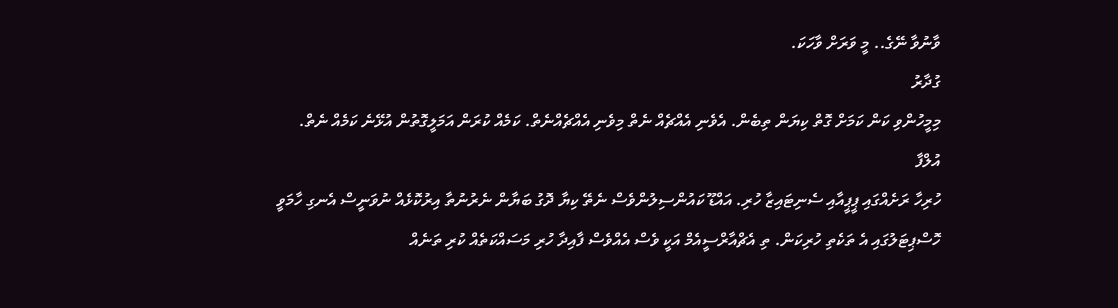ވާނުވާ ނޭގެ.. މީ ވަރަށް ވާހަކަ.
ގުދާރު
މިމީހުންވި ކަން ކަމަށް ގޮތް ކިޔަން ތިބެން. އެވެނި އެއްޗެއް ނެތް މިވެނި އެއްޗެއްނެތް. ކަމެއް ކުރަން އަމަލީގޮތުން އުޅޭނެ ކަމެއް ނެތް.
އުލްފާ
ހުރިހާ ރަށެއްގައި ޕީޕީއާއި ސެނިޓައިޒާ ހުރި. އައްޑޫ ކައުންސިލުންވެސް ނެތޭ ކިޔާ ދޮގު ބަޔާން ނެރުނުތާ އިރުކޮޅެއް ނުވަނީސް އެނގި ހާމަވީ ހޮސްޕިޓަލުގައި އެ ތަކެތި ހުރިކަން. ތި އެޗްއާރްސީއެމް އަކީ ވެސް އެއްވެސް ފާއިދާ ހުރި މަސައްކަތެއް ކުރި ތަނެއް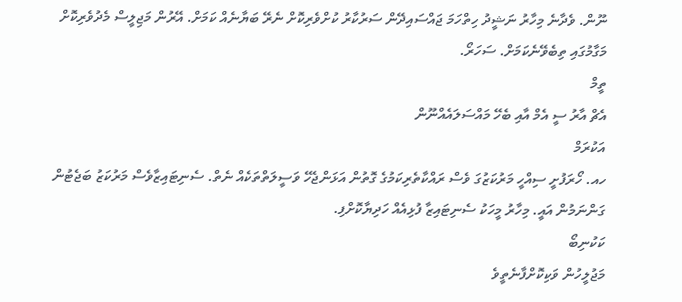ނޫން. ވެދާނެ މިހާރު ނަޝީދު ހިތްހަމަ ޖައްސައިދޭން ސަރުކާރު ކުށްވެރިކޮށް ނެރޭ ބަޔާނެއް ކަމަށް. އޭރުން މަޖިލީސް މެދުވެރިކޮށް މަގާމުގައި ތިބެވޭނެކަމަށް. ސަހަރޯ.
ތީމް
އެޗް އާރު ސީ އެމް އާއި ބެހޭ މައްސަލައެއްނޫން
އަކުރަމް
ހއ. ހޯރަފުށީ ސިއްހީ މަރުކަޒުގަ ވެސް ރައްކާތެރިކަމުގެ ގޮތުން އަޅަންޖެހޭ ވަސީލަތްތަކެއް ނެތް. ސެނިޓައިޒާވެސް މަރުކަޒު ބަޖެޓުން ގަންނަމުން އައީ. މިހާރު މީހަކު ސެނިޓައިޒާ ފުޅިއެއް ހަދިޔާކޮށްފި.
ކަކުނިބޯ
މަޖުލީހުން ވަކިކޮށްފާނެތީވެ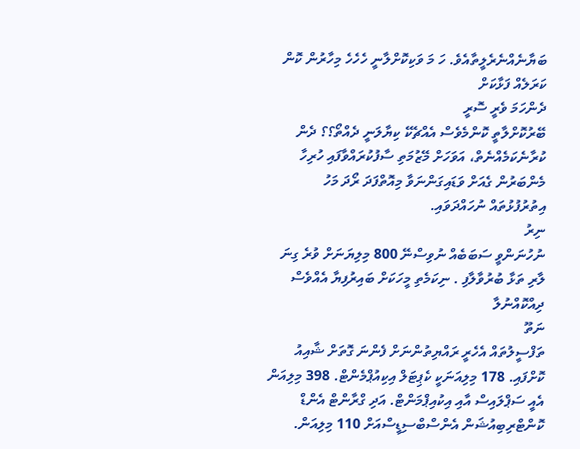ބަޔާނެއްނެރެލީތާއެވެ. ހަ މަ ވަކިކޮށްލާނީ ހެހެހެ މިހާރުން ކޮން ކަރަލެއް ފަޅާކަށް
ދެންހަމަ ވެރީ ސޮރީ
ބޭރުކޮށްލާތީ ކޮންމެވެސް އެއްޗެކޭ ކިޔާލަނީ ދެއްތޯ؟؟ ދެން ކުރާނެކަމެއްނެތް، އަވަހަށް މޭޒުމަތި ސާފުކުރައްވާފައި ހުރިހާ މެންބަރުން ގެއަށް ވަޑައިގަންނަވާ މިއޮތްފަދަ ރޯދަ މަހު އިތުރުފުޅުތައް ނުހައްދަވައި.
ނިރު
ނުހުނަންވީ ސަބަބެއް ނުވިސްނޭ 800 މިލިޔަނަށް ވުރެ ގިނަ ލާރި ތަޅާ ބުރުވާލާފި . ނިކަމެތި މީހަކަށް ބައިރުފިޔާ އެއްވެސް ދިއްކޮއްނުލާ
ނަތޫ
ތަފްސީލުތައް އެހެރީ ރައްޔިތުންނަށް ފެންނަ ގޮތަށް ޝާއިއު ކޮށްފައި. 178 މިލިއަނަކީ ކެޕިޓަލް އިކިއުޕްމެންޓް. 398 މިލިއަން އެއީ ސަޕްލައިސް އާއި އިކުއިޕްމަންޓް. އަދި ގްރާންޓް އެންޑް ކޮންޓްރިބިއުޝަން އެންސްބްސިޑީސްއަށް 110 މިލިއަން.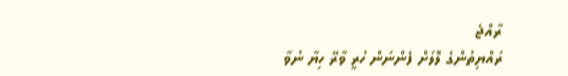ރާއްޖެ
ރައްޔިތުންގެ ލޮލަށް ފެންނަން ހުރީ ވާރޭ ހިޔާ ނުވާ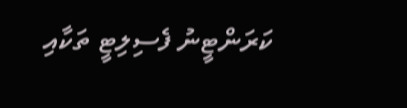ކަރަންޓީނު ފެސިލިޓީ ތަކާއި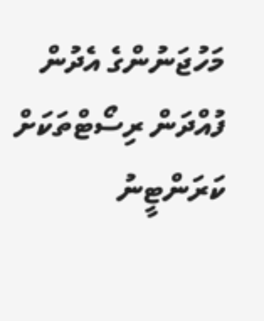މަހުޖަނުންގެ އެދުން ފުއްދަން ރިސޯޓްތަކަށް ކަރަންޓީނު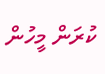ކުރަން މީހުން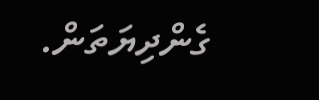ގެންދިޔަތަން.